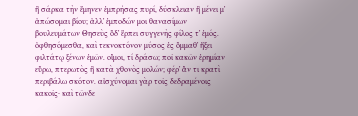ἢ σάρκα τὴν ἔμηνεν ἐμπρήσας πυρί, δύσκλειαν ἣ μένει μʼ ἀπώσομαι βίου; ἀλλʼ ἐμποδών μοι θανασίμων βουλευμάτων Θησεὺς ὅδʼ ἕρπει συγγενὴς φίλος τʼ ἐμός. ὀφθησόμεσθα, καὶ τεκνοκτόνον μύσος ἐς ὄμμαθʼ ἥξει φιλτάτῳ ξένων ἐμῶν. οἴμοι, τί δράσω; ποῖ κακῶν ἐρημίαν εὕρω, πτερωτὸς ἢ κατὰ χθονὸς μολών; φέρʼ ἄν τι κρατὶ περιβάλω σκότον. αἰσχύνομαι γὰρ τοῖς δεδραμένοις κακοῖς· καὶ τῶνδε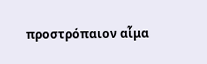προστρόπαιον αἷμα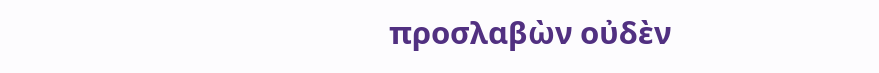προσλαβὼν οὐδὲν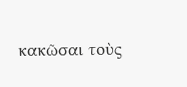κακῶσαι τοὺς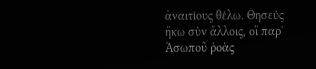ἀναιτίους θέλω. Θησεύς ἥκω σὺν ἄλλοις, οἳ παρʼ Ἀσωποῦ ῥοὰς